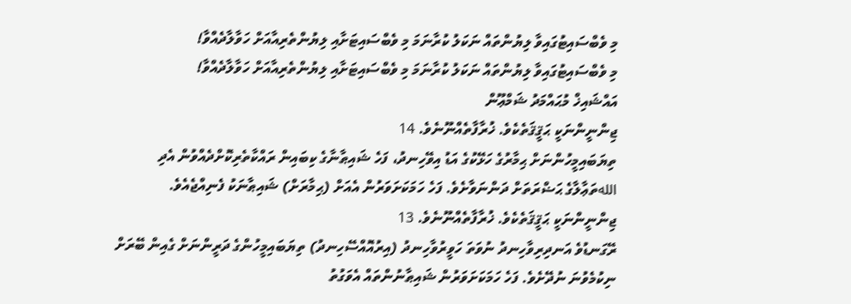މި ވެބްސައިޓުގައިވާ ލިޔުންތައް ނަކަލު ކުރާނަމަ މި ވެބްސައިޓަށާއި ލިޔުންތެރިއާއަށް ހަވާލާދެއްވާ!
މި ވެބްސައިޓުގައިވާ ލިޔުންތައް ނަކަލު ކުރާނަމަ މި ވެބްސައިޓަށާއި ލިޔުންތެރިއާއަށް ހަވާލާދެއްވާ!
އައްޝައިޚް މުޙައްމަދު ޝަމްޢޫން
ޖިންނީންނަކީ ޙަޤީޤަތެކެވެ. ޚުރާފާތެއްނޫނެވެ. 14
ތިޔަބައިމީހުންނަށް ޙިމާރުގެ ހަޅޭކުގެ އަޑު އިވޭހިނދު، ފަހެ ޝައިޠާނާގެ ކިބައިން ރައްކާތެރިކޮށްދެއްވުން އެދި اللهތަޢާލާގެ ޙަޟްރަތަށް ދަންނަވާށެވެ. ފަހެ ހަމަކަށަވަރުން އެއަށް (ޙިމާރަށް) ޝައިޠާނަކު ފެނިއްޖެއެވެ.
ޖިންނީންނަކީ ޙަޤީޤަތެކެވެ. ޚުރާފާތެއްނޫނެވެ. 13
ރޭގަނޑުވެ އަނދިރިވާހިނދު ނުވަތަ ހަވީރުވާހިނދު (އިރުއޮއްސޭހިނދު) ތިޔަބައިމީހުންގެ ދަރީންނަށް ގެއިން ބޭރަށް ނިކުމެވުނަ ނުދޭށެވެ. ފަހެ ހަމަކަށަވަރުން ޝައިޠާނުންތައް އެވަގުތު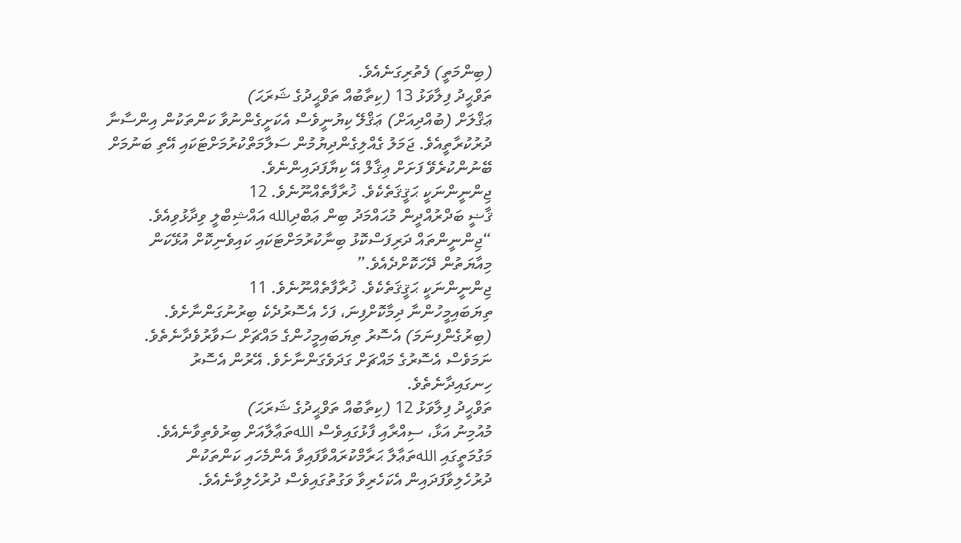(ބިންމަތީ) ފެތުރިގަނެއެވެ.
ތަވްޙީދު ފިލާވަޅު 13 (ކިތާބުއް ތަވްޙީދުގެ ޝަރަޙަ)
ޢަޤްލަށް (ބުއްދިއަށް) ޢަޤްލޭ ކިޔުނީވެސް އެކަށީގެންނުވާ ކަންތަކުން އިންސާނާ ދުރުކުރާތީއެވެ. ޖަމަލު ގެއްލިގެންދިޔުމުން ސަލާމަތްކުރުމަށްޓަކައި އޭތި ބަނުމަށް ބޭނުންކުރެވޭ ފަށަށް ޢިޤާލް އޭ ކިޔާފަދައިންނެވެ.
ޖިންނީންނަކީ ޙަޤީޤަތެކެވެ. ޚުރާފާތެއްނޫނެވެ. 12
ޤާޟީ ބަދްރުއްދީން މުޙައްމަދު ބިން ޢަބްދިالله އައްޝިބްލީ ވިދާޅުވިއެވެ. “ޖިންނީންތައް ދަރިފަސްކޮޅު ބިނާކުރުމަށްޓަކައި ކައިވެނިކޮށް އުޅޭކަން މިއާޔަތުން ދޭހަކޮށްދެއެވެ.”
ޖިންނީންނަކީ ޙަޤީޤަތެކެވެ. ޚުރާފާތެއްނޫނެވެ. 11
ތިޔަބައިމީހުންނާ ދިމާކޮށްފިނަ، ފަހެ އެސޮރުދެކެ ބިރުނުގަންނާށެވެ. (ބިރުގެންފިނަމަ) އެސޮރު ތިޔަބައިމީހުންގެ މައްޗަށް ސަވާރުވެދާނެތެވެ. ނަމަވެސް އެސޮރުގެ މައްޗަށް ގަދަވެގަންނާށެވެ. އޭރުން އެސޮރު ހިނގައިދާނެތެވެ.
ތަވްޙީދު ފިލާވަޅު 12 (ކިތާބުއް ތަވްޙީދުގެ ޝަރަޙަ)
މުއުމިނު އަޅާ، ސިއްރާއި ފާޅުގައިވެސް اللهތަޢާލާއަށް ބިރުވެތިވާނެއެވެ. މަގުމަތީގައި اللهތަޢާލާ ޙަރާމްކުރައްވާފައިވާ އެންމެހައި ކަންތަކުން ދުރުހެލިވާފަދައިން އެކަހެރިވާ ވަގުތުގައިވެސް ދުރުހެލިވާނެއެވެ.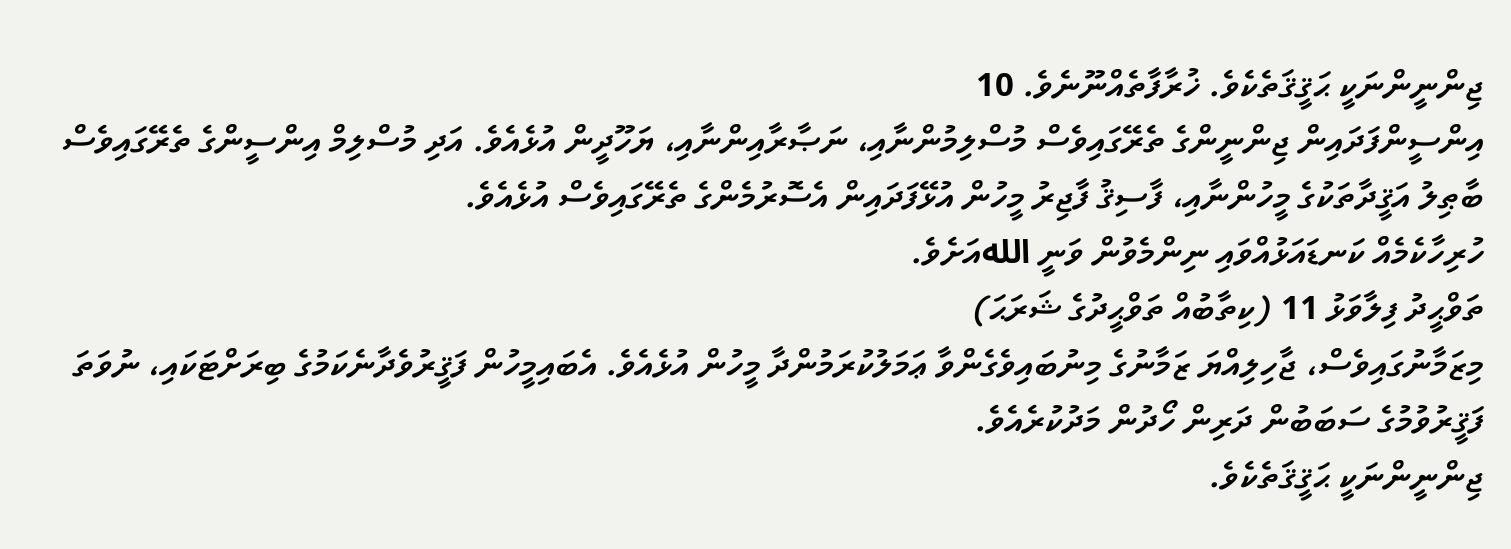ޖިންނީންނަކީ ޙަޤީޤަތެކެވެ. ޚުރާފާތެއްނޫނެވެ. 10
އިންސީންފަދައިން ޖިންނީންގެ ތެރޭގައިވެސް މުސްލިމުންނާއި، ނަޞާރާއިންނާއި، ޔަހޫދީން އުޅެއެވެ. އަދި މުސްލިމް އިންސީންގެ ތެރޭގައިވެސް ބާޠިލު އަޤީދާތަކުގެ މީހުންނާއި، ފާސިޤު ފާޖިރު މީހުން އުޅޭފަދައިން އެސޮރުމެންގެ ތެރޭގައިވެސް އުޅެއެވެ.
ހުރިހާކެމެއް ކަނޑައަޅުއްވައި ނިންމެވުން ވަނީ اللهއަށެވެ.
ތަވްޙީދު ފިލާވަޅު 11 (ކިތާބުއް ތަވްޙީދުގެ ޝަރަޙަ)
މިޒަމާނުގައިވެސް، ޖާހިލިއްޔަ ޒަމާނުގެ މިނުބައިވެގެންވާ ޢަމަލުކުރަމުންދާ މީހުން އުޅެއެވެ. އެބައިމީހުން ފަޤީރުވެދާނެކަމުގެ ބިރަށްޓަކައި، ނުވަތަ ފަޤީރުވުމުގެ ސަބަބުން ދަރިން ހޯދުން މަދުކުރެއެވެ.
ޖިންނީންނަކީ ޙަޤީޤަތެކެވެ.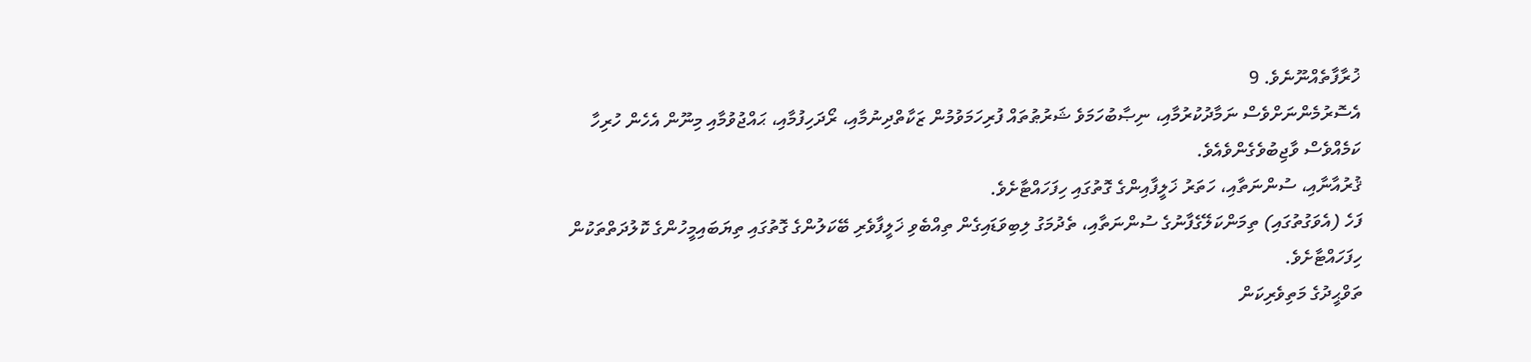ޚުރާފާތެއްނޫނެވެ. 9
އެސޮރުމެންނަށްވެސް ނަމާދުކުރުމާއި، ނިޞާބުހަމަވެ ޝަރުޠުތައް ފުރިހަމަވުމުން ޒަކާތްދިނުމާއި، ރޯދަހިފުމާއި، ޙައްޖުވުމާއި މިނޫން އެހެން ހުރިހާ ކަމެއްވެސް ވާޖިބުވެގެންވެއެވެ.
ޤުރުއާނާއި، ސުންނަތާއި، ހަތަރު ޚަލީފާއިންގެ ގޮތުގައި ހިފަހައްޓާށެވެ.
ފަހެ (އެވަގުތުގައި) ތިމަންކަލޭގެފާނުގެ ސުންނަތާއި، ތެދުމަގު ލިބިވަޑައިގެން ތިއްބެވި ޚަލީފާވެރި ބޭކަލުންގެ ގޮތުގައި ތިޔަބައިމީހުންގެ ކޮލުދަތްތަކުން ހިފަހައްޓާށެވެ.
ތަވްޙީދުގެ މަތިވެރިކަން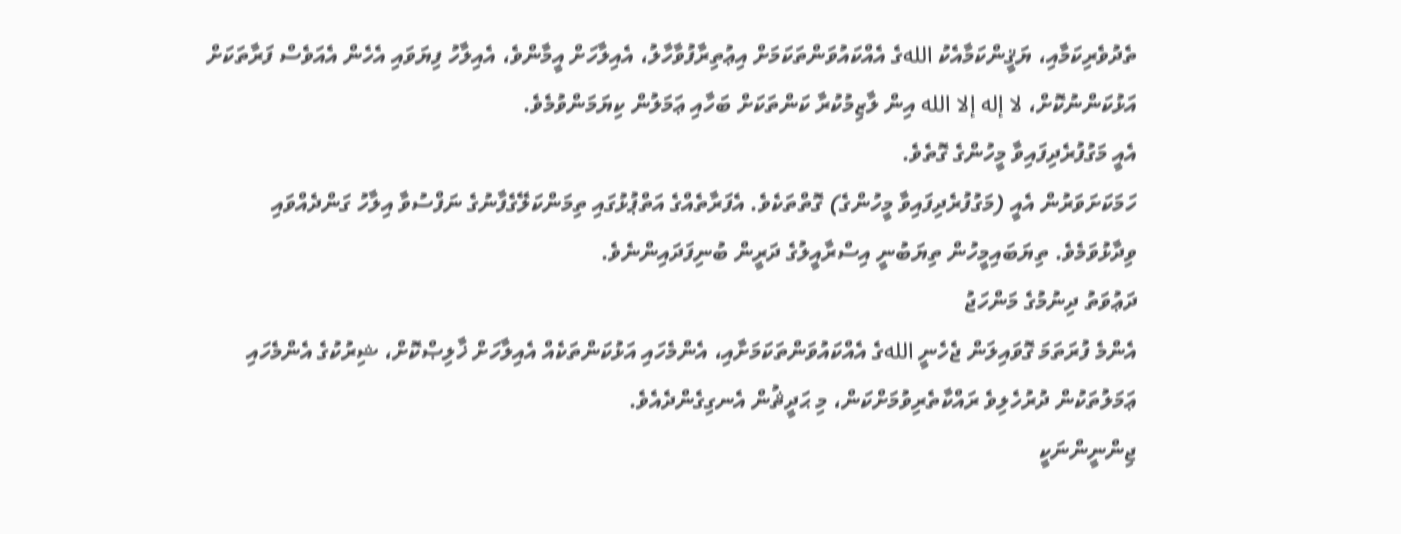ތެދުވެރިކަމާއި، ޔަޤީންކަމާއެކު اللهގެ އެއްކައުވަންތަކަމަށް އިޢުތިރާފުވާހާލު، އެއިލާހަށް އީމާންވެ، އެއިލާހު ފިޔަވައި އެހެން އެއަވެސް ފަރާތަކަށް އަޅުކަންނުކޮށް، لا إله إلا الله އިން ލާޒިމުކުރާ ކަންތަކަށް ބަހާއި ޢަމަލުން ކިޔަމަންވުމެވެ.
އެއީ މަގުފުރެދިފައިވާ މީހުންގެ ގޮތެވެ.
ހަމަކަށަވަރުން އެއީ (މަގުފުރެދިފައިވާ މީހުންގެ) ގޮތްތަކެވެ. އެފަރާތެއްގެ އަތްޕުޅުގައި ތިމަންކަލޭގެފާނުގެ ނަފްސުވާ އިލާހު ގަންދެއްވައި ވިދާޅުވަމެވެ. ތިޔަބައިމީހުން ތިޔަބުނީ އިސްރާއީލުގެ ދަރީން ބުނިފަދައިންނެވެ.
ދަޢުވަތު ދިނުމުގެ މަންހަޖު
އެންމެ ފުރަތަމަ ގޮވައިލަން ޖެހެނީ اللهގެ އެއްކައުވަންތަކަމަށާއި، އެންމެހައި އަޅުކަންތަކެއް އެއިލާހަށް ޚާލިޞްކޮށް، ޝިރުކުގެ އެންމެހައި ޢަމަލުތަކުން ދުރުހެލިވެ ރައްކާތެރިވުމަށްކަން، މި ޙަދީޘުން އެނގިގެންދެއެވެ.
ޖިންނީންނަކީ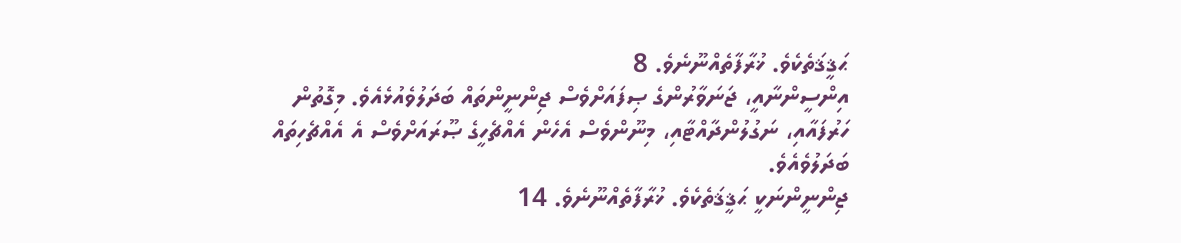ޙަޤީޤަތެކެވެ. ޚުރާފާތެއްނޫނެވެ. 8
އިންސީންނާއީ، ޖަނަވާރުންގެ ޞިފައަށްވެސް ޖިންނީންތައް ބަދަލުވެއުޅެއެވެ. މިގޮތުން ހަރުފައާއި، ނަގުލުންދާއްޓާއި، މިނޫންވެސް އެހެން އެއްޗެހީގެ ޞޫރައަށްވެސް އެ އެއްޗެހިތައް ބަދަލުވެއެވެ.
ޖިންނީންނަކީ ޙަޤީޤަތެކެވެ. ޚުރާފާތެއްނޫނެވެ. 14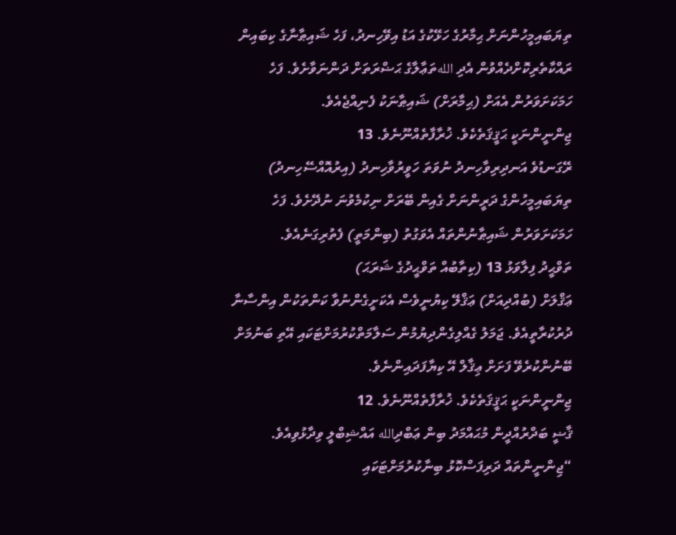ތިޔަބައިމީހުންނަށް ޙިމާރުގެ ހަޅޭކުގެ އަޑު އިވޭހިނދު، ފަހެ ޝައިޠާނާގެ ކިބައިން ރައްކާތެރިކޮށްދެއްވުން އެދި اللهތަޢާލާގެ ޙަޟްރަތަށް ދަންނަވާށެވެ. ފަހެ ހަމަކަށަވަރުން އެއަށް (ޙިމާރަށް) ޝައިޠާނަކު ފެނިއްޖެއެވެ.
ޖިންނީންނަކީ ޙަޤީޤަތެކެވެ. ޚުރާފާތެއްނޫނެވެ. 13
ރޭގަނޑުވެ އަނދިރިވާހިނދު ނުވަތަ ހަވީރުވާހިނދު (އިރުއޮއްސޭހިނދު) ތިޔަބައިމީހުންގެ ދަރީންނަށް ގެއިން ބޭރަށް ނިކުމެވުނަ ނުދޭށެވެ. ފަހެ ހަމަކަށަވަރުން ޝައިޠާނުންތައް އެވަގުތު (ބިންމަތީ) ފެތުރިގަނެއެވެ.
ތަވްޙީދު ފިލާވަޅު 13 (ކިތާބުއް ތަވްޙީދުގެ ޝަރަޙަ)
ޢަޤްލަށް (ބުއްދިއަށް) ޢަޤްލޭ ކިޔުނީވެސް އެކަށީގެންނުވާ ކަންތަކުން އިންސާނާ ދުރުކުރާތީއެވެ. ޖަމަލު ގެއްލިގެންދިޔުމުން ސަލާމަތްކުރުމަށްޓަކައި އޭތި ބަނުމަށް ބޭނުންކުރެވޭ ފަށަށް ޢިޤާލް އޭ ކިޔާފަދައިންނެވެ.
ޖިންނީންނަކީ ޙަޤީޤަތެކެވެ. ޚުރާފާތެއްނޫނެވެ. 12
ޤާޟީ ބަދްރުއްދީން މުޙައްމަދު ބިން ޢަބްދިالله އައްޝިބްލީ ވިދާޅުވިއެވެ. “ޖިންނީންތައް ދަރިފަސްކޮޅު ބިނާކުރުމަށްޓަކައި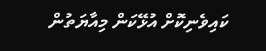ކައިވެނިކޮށް އުޅޭކަން މިއާޔަތުން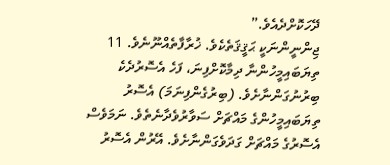ދޭހަކޮށްދެއެވެ.”
ޖިންނީންނަކީ ޙަޤީޤަތެކެވެ. ޚުރާފާތެއްނޫނެވެ. 11
ތިޔަބައިމީހުންނާ ދިމާކޮށްފިނަ، ފަހެ އެސޮރުދެކެ ބިރުނުގަންނާށެވެ. (ބިރުގެންފިނަމަ) އެސޮރު ތިޔަބައިމީހުންގެ މައްޗަށް ސަވާރުވެދާނެތެވެ. ނަމަވެސް އެސޮރުގެ މައްޗަށް ގަދަވެގަންނާށެވެ. އޭރުން އެސޮރު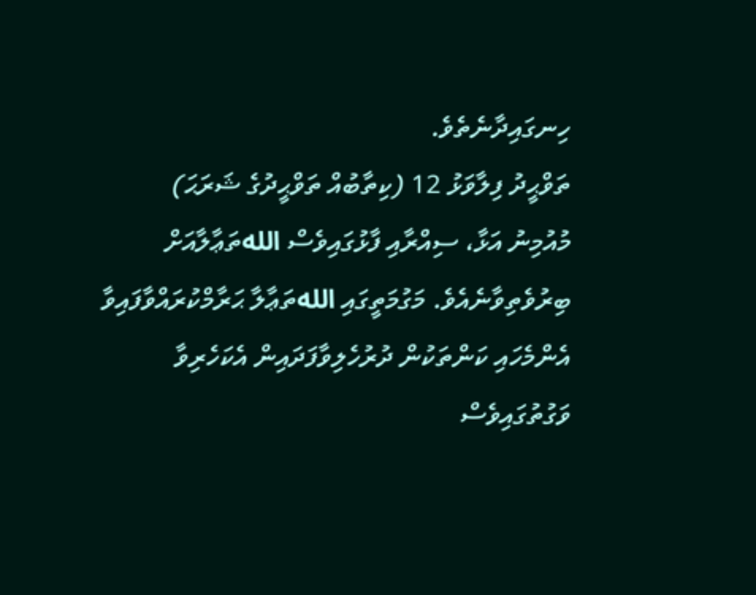ހިނގައިދާނެތެވެ.
ތަވްޙީދު ފިލާވަޅު 12 (ކިތާބުއް ތަވްޙީދުގެ ޝަރަޙަ)
މުއުމިނު އަޅާ، ސިއްރާއި ފާޅުގައިވެސް اللهތަޢާލާއަށް ބިރުވެތިވާނެއެވެ. މަގުމަތީގައި اللهތަޢާލާ ޙަރާމްކުރައްވާފައިވާ އެންމެހައި ކަންތަކުން ދުރުހެލިވާފަދައިން އެކަހެރިވާ ވަގުތުގައިވެސް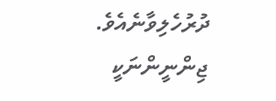ދުރުހެލިވާނެއެވެ.
ޖިންނީންނަކީ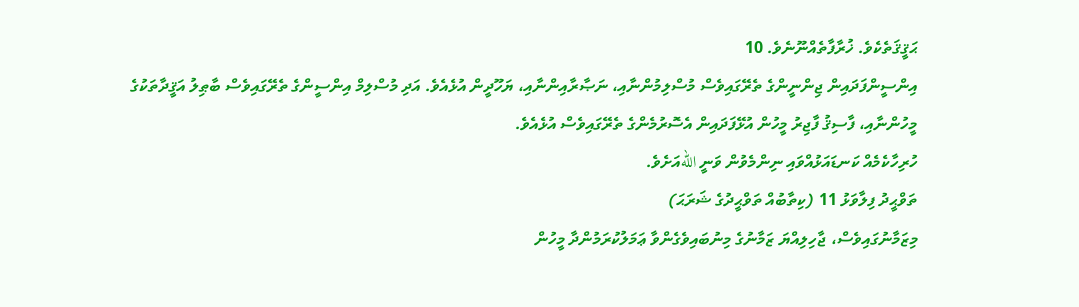ޙަޤީޤަތެކެވެ. ޚުރާފާތެއްނޫނެވެ. 10
އިންސީންފަދައިން ޖިންނީންގެ ތެރޭގައިވެސް މުސްލިމުންނާއި، ނަޞާރާއިންނާއި، ޔަހޫދީން އުޅެއެވެ. އަދި މުސްލިމް އިންސީންގެ ތެރޭގައިވެސް ބާޠިލު އަޤީދާތަކުގެ މީހުންނާއި، ފާސިޤު ފާޖިރު މީހުން އުޅޭފަދައިން އެސޮރުމެންގެ ތެރޭގައިވެސް އުޅެއެވެ.
ހުރިހާކެމެއް ކަނޑައަޅުއްވައި ނިންމެވުން ވަނީ اللهއަށެވެ.
ތަވްޙީދު ފިލާވަޅު 11 (ކިތާބުއް ތަވްޙީދުގެ ޝަރަޙަ)
މިޒަމާނުގައިވެސް، ޖާހިލިއްޔަ ޒަމާނުގެ މިނުބައިވެގެންވާ ޢަމަލުކުރަމުންދާ މީހުން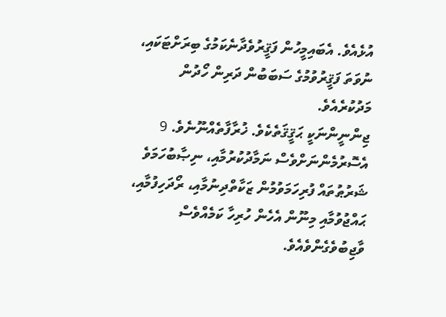އުޅެއެވެ. އެބައިމީހުން ފަޤީރުވެދާނެކަމުގެ ބިރަށްޓަކައި، ނުވަތަ ފަޤީރުވުމުގެ ސަބަބުން ދަރިން ހޯދުން މަދުކުރެއެވެ.
ޖިންނީންނަކީ ޙަޤީޤަތެކެވެ. ޚުރާފާތެއްނޫނެވެ. 9
އެސޮރުމެންނަށްވެސް ނަމާދުކުރުމާއި، ނިޞާބުހަމަވެ ޝަރުޠުތައް ފުރިހަމަވުމުން ޒަކާތްދިނުމާއި، ރޯދަހިފުމާއި، ޙައްޖުވުމާއި މިނޫން އެހެން ހުރިހާ ކަމެއްވެސް ވާޖިބުވެގެންވެއެވެ.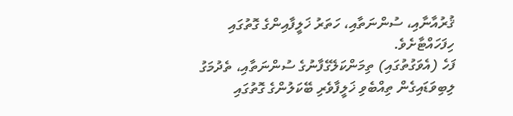ޤުރުއާނާއި، ސުންނަތާއި، ހަތަރު ޚަލީފާއިންގެ ގޮތުގައި ހިފަހައްޓާށެވެ.
ފަހެ (އެވަގުތުގައި) ތިމަންކަލޭގެފާނުގެ ސުންނަތާއި، ތެދުމަގު ލިބިވަޑައިގެން ތިއްބެވި ޚަލީފާވެރި ބޭކަލުންގެ ގޮތުގައި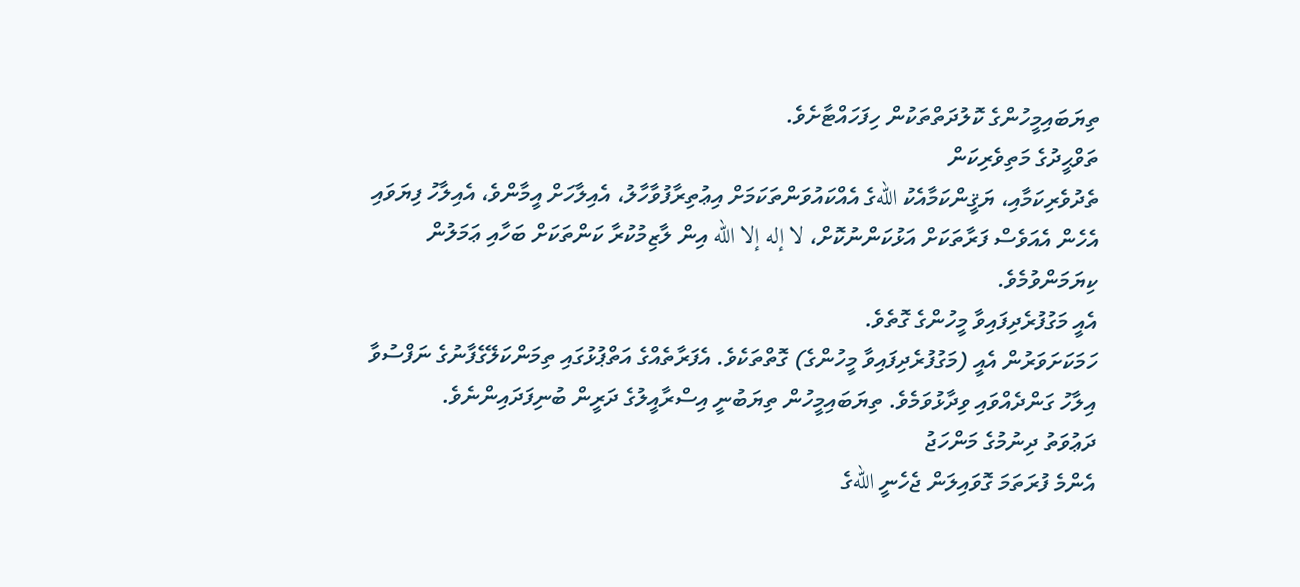ތިޔަބައިމީހުންގެ ކޮލުދަތްތަކުން ހިފަހައްޓާށެވެ.
ތަވްޙީދުގެ މަތިވެރިކަން
ތެދުވެރިކަމާއި، ޔަޤީންކަމާއެކު اللهގެ އެއްކައުވަންތަކަމަށް އިޢުތިރާފުވާހާލު، އެއިލާހަށް އީމާންވެ، އެއިލާހު ފިޔަވައި އެހެން އެއަވެސް ފަރާތަކަށް އަޅުކަންނުކޮށް، لا إله إلا الله އިން ލާޒިމުކުރާ ކަންތަކަށް ބަހާއި ޢަމަލުން ކިޔަމަންވުމެވެ.
އެއީ މަގުފުރެދިފައިވާ މީހުންގެ ގޮތެވެ.
ހަމަކަށަވަރުން އެއީ (މަގުފުރެދިފައިވާ މީހުންގެ) ގޮތްތަކެވެ. އެފަރާތެއްގެ އަތްޕުޅުގައި ތިމަންކަލޭގެފާނުގެ ނަފްސުވާ އިލާހު ގަންދެއްވައި ވިދާޅުވަމެވެ. ތިޔަބައިމީހުން ތިޔަބުނީ އިސްރާއީލުގެ ދަރީން ބުނިފަދައިންނެވެ.
ދަޢުވަތު ދިނުމުގެ މަންހަޖު
އެންމެ ފުރަތަމަ ގޮވައިލަން ޖެހެނީ اللهގެ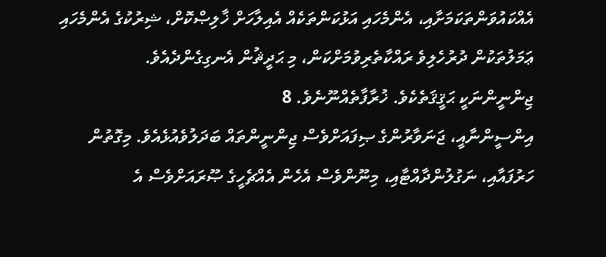އެއްކައުވަންތަކަމަށާއި، އެންމެހައި އަޅުކަންތަކެއް އެއިލާހަށް ޚާލިޞްކޮށް، ޝިރުކުގެ އެންމެހައި ޢަމަލުތަކުން ދުރުހެލިވެ ރައްކާތެރިވުމަށްކަން، މި ޙަދީޘުން އެނގިގެންދެއެވެ.
ޖިންނީންނަކީ ޙަޤީޤަތެކެވެ. ޚުރާފާތެއްނޫނެވެ. 8
އިންސީންނާއީ، ޖަނަވާރުންގެ ޞިފައަށްވެސް ޖިންނީންތައް ބަދަލުވެއުޅެއެވެ. މިގޮތުން ހަރުފައާއި، ނަގުލުންދާއްޓާއި، މިނޫންވެސް އެހެން އެއްޗެހީގެ ޞޫރައަށްވެސް އެ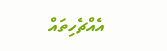އެއްޗެހިތައް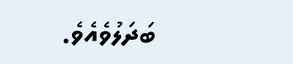ބަދަލުވެއެވެ.